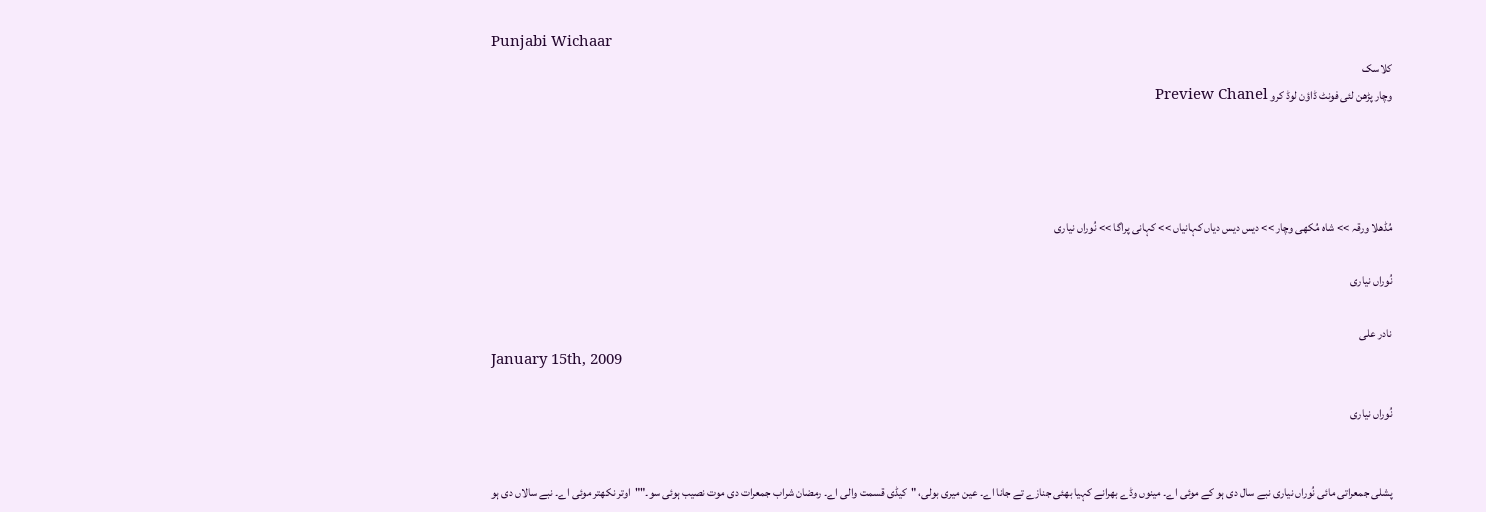Punjabi Wichaar
کلاسک
وچار پڑھن لئی فونٹ ڈاؤن لوڈ کرو Preview Chanel




مُڈھلا ورقہ >> شاہ مُکھی وچار >> دیس دیس دیاں کہانیاں >> کہانی پراگا >> نُوراں نیاری

نُوراں نیاری

نادر علی
January 15th, 2009

نُوراں نیاری


پشلی جمعراتی مائی نُوراں نیاری نبے سال دی ہو کے موئی اے۔ مینوں وڈے بھرانے کہیا بھئی جنازے تے جانا اے۔ عین میری بولی، "کیڈی قسمت والی اے۔ رمضان شراب جمعرات دی موت نصیب ہوئی سو۔""اوتر نکھتر موئی اے۔ نبے سالاں دی ہو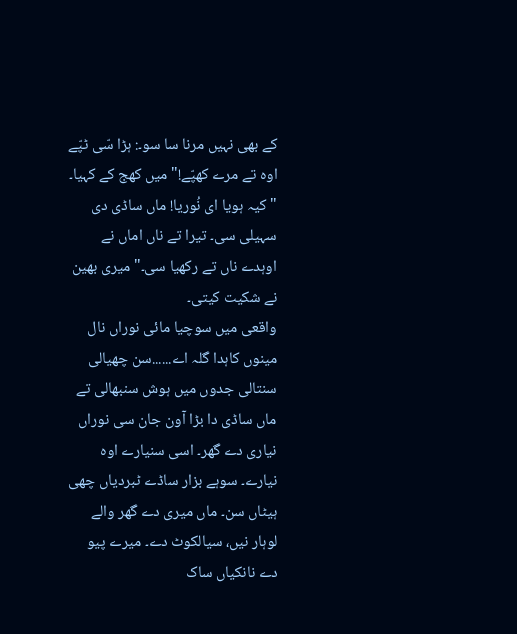کے بھی نہیں مرنا سا سو۔: ہڑا سّی ٹپّے اوہ تے مرے کھپّے!"میں کھج کے کہیا۔ "کیہ ہویا ای نُوریا! ماں ساڈی دی سہیلی سی۔ تیرا تے ناں اماں نے اوہدے ناں تے رکھیا سی۔"میری بھین نے شکیت کیتی۔
واقعی میں سوچیا مائی نوراں نال مینوں کاہدا گلہ اے......سن چھیالی سنتالی جدوں میں ہوش سنبھالی تے ماں ساڈی دا بڑا آون جان سی نوراں نیاری دے گھر۔ اسی سنیارے اوہ نیارے۔ سوہے بزار ساڈے ٹبردیاں چھی ہیٹاں سن۔ ماں میری دے گھر والے لوہار نیں، سیالکوٹ دے۔ میرے پیو دے نانکیاں ساک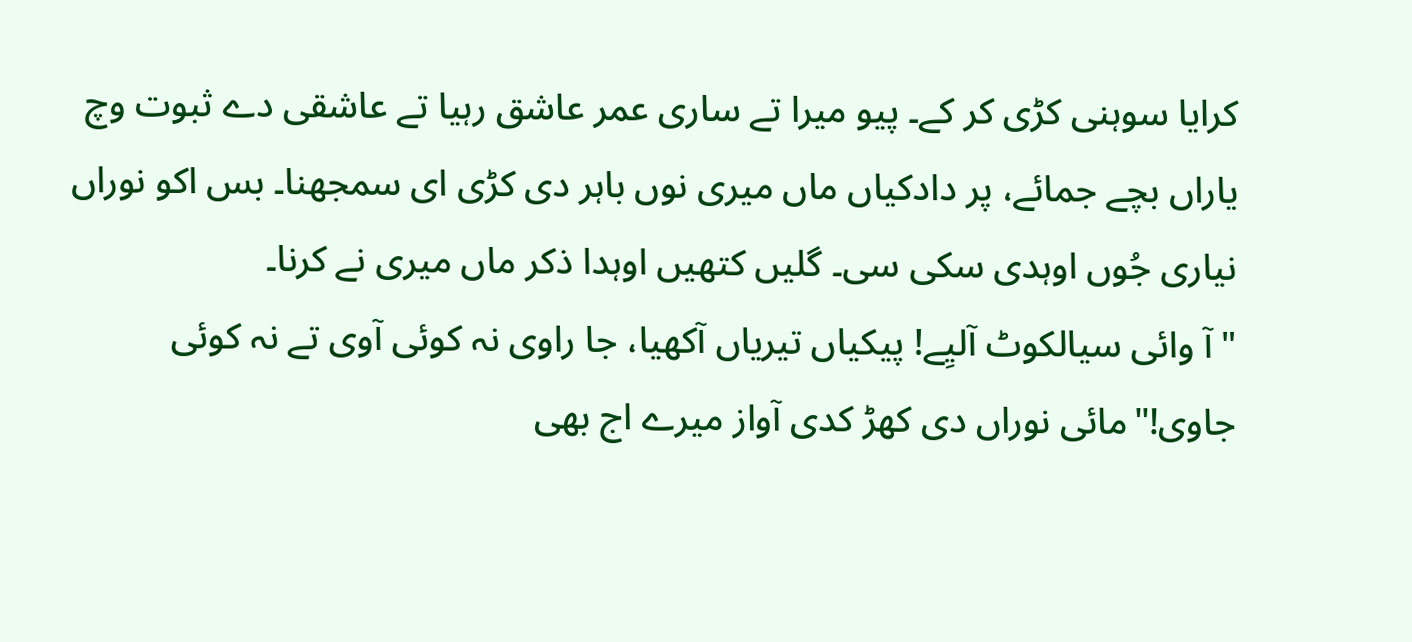کرایا سوہنی کڑی کر کے۔ پیو میرا تے ساری عمر عاشق رہیا تے عاشقی دے ثبوت وچ یاراں بچے جمائے، پر دادکیاں ماں میری نوں باہر دی کڑی ای سمجھنا۔ بس اکو نوراں نیاری جُوں اوہدی سکی سی۔ گلیں کتھیں اوہدا ذکر ماں میری نے کرنا۔
"آ وائی سیالکوٹ آلیِے! پیکیاں تیریاں آکھیا، جا راوی نہ کوئی آوی تے نہ کوئی جاوی!"مائی نوراں دی کھڑ کدی آواز میرے اج بھی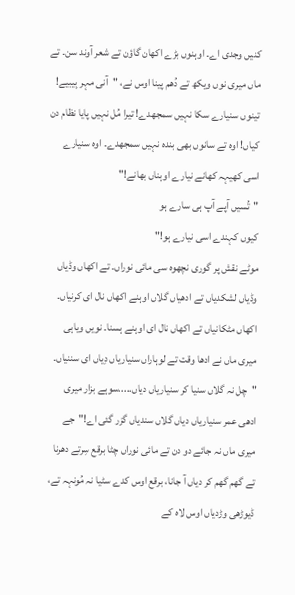کنیں وجدی اے۔ اوہنوں بڑے اکھان گاؤن تے شعر آوند سن۔ تے ماں میری نوں ویکھ تے دُھم پینا اوس نے، "آنی مہر بِیبیے! تینوں سنیارے سکا نہیں سمجھدے! تیرا مُل نہیں پایا نظام دن کیاں! اوہ تے سانوں بھی بندہ نہیں سمجھدے۔ اوہ سنیارے اسی کھیہہ کھانے نیارے اوہناں بھانے!"
"تُسیں آپے آپ ہی سارے ہو
کیوں کہندے اسی نیارے ہو!"
موٹے نقش پر گوری نچھوہ سی مائی نوراں۔ تے اکھاں وڈیاں وڈیاں لشکدیاں تے ادھیاں گلاں اوہنے اکھاں نال ای کرنیاں۔ اکھاں مٹکانیاں تے اکھاں نال ای اوہنے ہسنا۔ نویں ویاہی میری ماں نے ادھا وقت تے لوہاراں سنیاریاں دِیاں ای سننیاں۔ "چل نہ گلاں سنیا کر سنیاریاں دیاں.....سوہے بزار میری ادھی عمر سنیاریاں دیاں گلاں سندیاں گزر گئی اے!"جے میری ماں نہ جائے دو دن تے مائی نوراں چٹا برقع سِرتے دھرنا تے گھم گھم کر دیاں آ جانا، برقع اوس کدے سٹیا نہ مُونہہ تے، ڈیوڑھی وڑدیاں اوس لاہ کے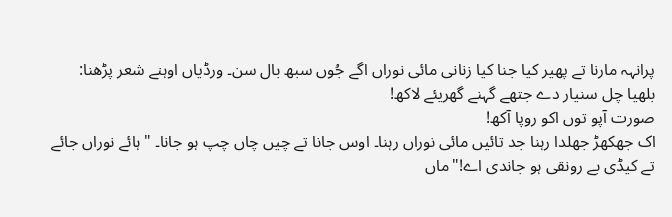پرانہہ مارنا تے پھیر کیا جنا کیا زنانی مائی نوراں اگے جُوں سبھ بال سن۔ ورڈیاں اوہنے شعر پڑھنا:
بلھیا چل سنیار دے جتھے گہنے گھریئے لاکھ!
صورت آپو توں اکو روپا آکھ!
اک جھکھڑ جھلدا رہنا جد تائیں مائی نوراں رہنا۔ اوس جانا تے چیں چاں چپ ہو جانا۔ "ہائے نوراں جائے تے کیڈی بے رونقی ہو جاندی اے!"ماں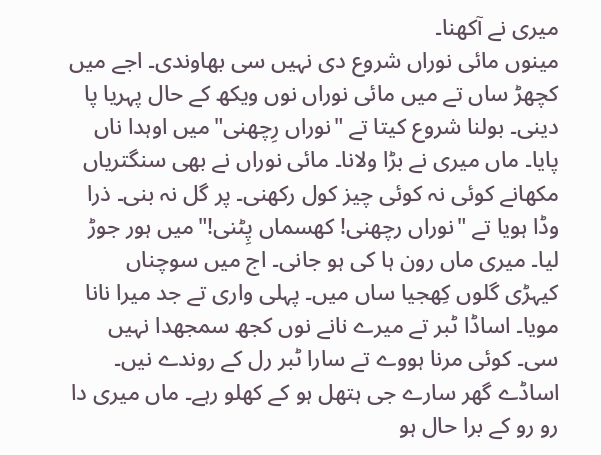میری نے آکھنا۔
مینوں مائی نوراں شروع دی نہیں سی بھاوندی۔ اجے میں کچھڑ ساں تے میں مائی نوراں نوں ویکھ کے حال پہریا پا دینی۔ بولنا شروع کیتا تے "نوراں رِچھنی"میں اوہدا ناں پایا۔ ماں میری نے بڑا ولانا۔ مائی نوراں نے بھی سنگتریاں مکھانے کوئی نہ کوئی چیز کول رکھنی۔ پر گل نہ بنی۔ ذرا وڈا ہویا تے "نوراں رچھنی! کھسماں پِٹنی!"میں ہور جوڑ لیا۔ میری ماں رون ہا کی ہو جانی۔ اج میں سوچناں کیہڑی گلوں کِھجیا ساں میں۔ پہلی واری تے جد میرا نانا مویا۔ اساڈا ٹبر تے میرے نانے نوں کجھ سمجھدا نہیں سی۔ کوئی مرنا ہووے تے سارا ٹبر رل کے روندے نیں۔ اساڈے گھر سارے جی ہتھل ہو کے کھلو رہے۔ ماں میری دا رو رو کے برا حال ہو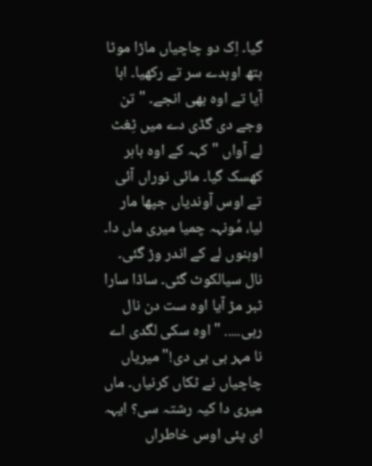گیا۔ اِک دو چاچیاں ماڑا موٹا ہتھ اوہدے سر تے رکھیا۔ ابا آیا تے اوہ بھی انجے۔ "تن وجے دی گڈی دے میں ٹِغٹ لے آواں "کہہ کے اوہ باہر کھسک گیا۔ مائی نوراں آئی تے اوس آوندیاں جپھا مار لیا، مُونہہ چمیا میری ماں دا۔ اوہنوں لے کے اندر وڑ گئی۔ نال سیالکوٹ گئی۔ ساڈا سارا ٹبر مڑ آیا اوہ ست دن نال رہی..... "اوہ سکی لگدی اے نا مہر بی بی دی!"میریاں چاچیاں نے ٹکاں کرنیاں۔ ماں میری دا کیہ رشتہ سی؟ ایہہ ای پئی اوس خاطراں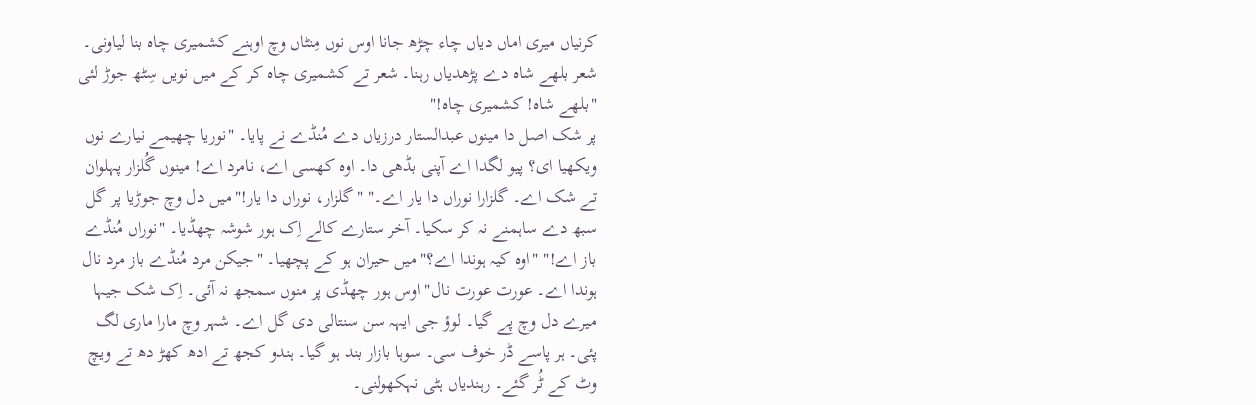کرنیاں میری اماں دیاں چاء چڑھ جانا اوس نوں مِنٹاں وچ اوہنے کشمیری چاہ بنا لیاونی۔ شعر بلھے شاہ دے پڑھدیاں رہنا۔ شعر تے کشمیری چاہ کر کے میں نویں سِٹھ جوڑ لئی "بلھے شاہ! کشمیری چاہ!"
پر شک اصل دا مینوں عبدالستار درزیاں دے مُنڈے نے پایا۔ "نوریا چھیمے نیارے نوں ویکھیا ای؟ پیو لگدا اے آپنی بڈھی دا۔ اوہ کھسی اے، نامرد اے! مینوں گُلزار پہلوان تے شک اے۔ گلزارا نوراں دا یار اے۔" "گلزار، نوراں دا یار!"میں دل وچ جوڑیا پر گل سبھ دے ساہمنے نہ کر سکیا۔ آخر ستارے کالے اِک ہور شوشہ چھڈیا۔ "نوراں مُنڈے باز اے!" "اوہ کیہ ہوندا اے؟"میں حیران ہو کے پچھیا۔ "جیکن مرد مُنڈے باز مرد نال ہوندا اے۔ عورت عورت نال"اوس ہور چھڈی پر منوں سمجھ نہ آئی۔ اِک شک جیہا میرے دل وچ پے گیا۔ لوؤ جی ایہہ سن سنتالی دی گل اے۔ شہر وچ مارا ماری لگ پئی۔ ہر پاسے ڈر خوف سی۔ سوہا بازار بند ہو گیا۔ ہندو کجھ تے ادھ کھڑ دھ تے ویچ وٹ کے ٹُر گئے۔ رہندیاں ہٹی نہکھولنی۔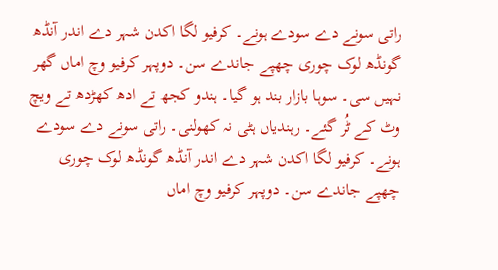راتی سونے دے سودے ہونے۔ کرفیو لگا اکدن شہر دے اندر آنڈھ گونڈھ لوک چوری چھپے جاندے سن۔ دوپہر کرفیو وچ اماں گھر نہیں سی۔ سوہا بازار بند ہو گیا۔ ہندو کجھ تے ادھ کھڑدھ تے ویچ وٹ کے ٹُر گئے۔ رہندیاں ہٹی نہ کھولنی۔ راتی سونے دے سودے ہونے۔ کرفیو لگا اکدن شہر دے اندر آنڈھ گونڈھ لوک چوری چھپے جاندے سن۔ دوپہر کرفیو وچ اماں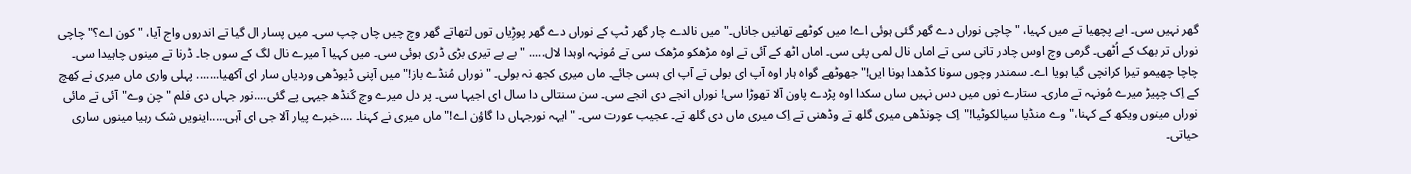گھر نہیں سی۔ ابے پچھیا تے میں کہیا، "چاچی نوراں دے گھر گئی ہوئی اے! میں کوٹھے تھانیں جاناں۔"میں نالدے چار گھر ٹپ کے نوراں دے گھر پوڑِیاں توں لتھاتے گھر وچ چیں چاں چپ سی۔ میں پسار ال گیا تے اندروں واج آیا، "کون اے؟"چاچی نوراں تر بھک کے اُٹھی۔ گرمی وچ اوس چادر تانی سی تے اماں نال لمی پئی سی۔ اماں اٹھ کے آئی تے اوہ مڑھکو مڑھک سی تے مُونہہ اوہدا لال..... "بے بے تیری بڑی ڈری ہوئی سی۔ میں کہیا آ میرے نال لگ کے سوں جا۔ ڈرنا تے مینوں چاہیدا سی۔ چاچا چھیمو تیرا کرانچی گیا ہویا اے۔ سمندر وچوں سونا کڈھدا ہونا ایں!" جھوٹھے گواہ ہار اوہ آپ ای بولی تے آپ ای ہسی جائے۔ ماں میری کجھ نہ بولی۔ "نوراں مُنڈے باز!"میں آپنی ڈیوڈھی وردیاں سار ای آکھیا....... پہلی واری ماں میری نے کِھچ کے اِک چپیڑ میرے مُونہہ تے ماری۔ ستارے نوں میں دس نہیں ساں سکدا اوہ پڑدے پاون آلا تھوڑا سی! نوراں انجے دی انجے سی۔ سن سنتالی دا سال ای اجیہا سی۔ پر دل میرے وچ گنڈھ جیہی پے گئی....نور جہاں دی فلم "چن وے"آئی تے مائی نوراں مینوں ویکھ کے کہنا،"وے منڈیا سیالکوٹیا!"اِک چونڈھی میری گلھ تے وڈھنی تے اِک میری ماں دی گلھ تے۔ عجیب عورت سی۔ "ایہہ نورجہاں دا گاؤن اے!"ماں میری نے کہنا۔ ....خبرے پیار آلا جی ای آہی.....اینویں شک رہیا مینوں ساری حیاتی۔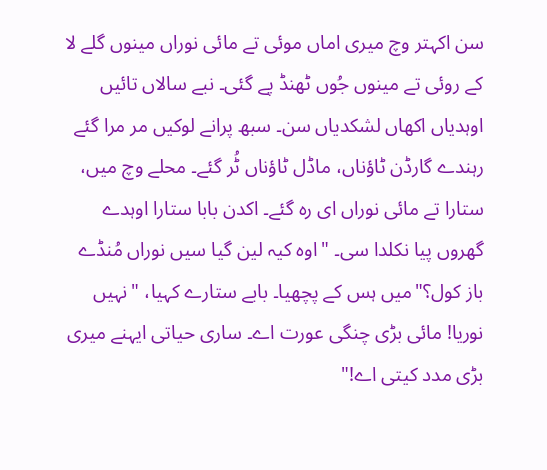سن اکہتر وچ میری اماں موئی تے مائی نوراں مینوں گلے لا کے روئی تے مینوں جُوں ٹھنڈ پے گئی۔ نبے سالاں تائیں اوہدیاں اکھاں لشکدیاں سن۔ سبھ پرانے لوکیں مر مرا گئے رہندے گارڈن ٹاؤناں، ماڈل ٹاؤناں ٹُر گئے۔ محلے وچ میں، ستارا تے مائی نوراں ای رہ گئے۔ اکدن بابا ستارا اوہدے گھروں پیا نکلدا سی۔ "اوہ کیہ لین گیا سیں نوراں مُنڈے باز کول؟"میں ہس کے پچھیا۔ بابے ستارے کہیا، "نہیں نوریا! مائی بڑی چنگی عورت اے۔ ساری حیاتی ایہنے میری بڑی مدد کیتی اے!"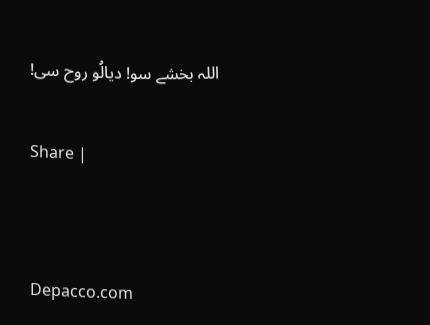اللہ بخشے سو! دیالُو روح سی!


Share |




Depacco.com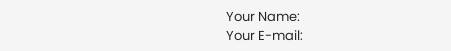Your Name:
Your E-mail: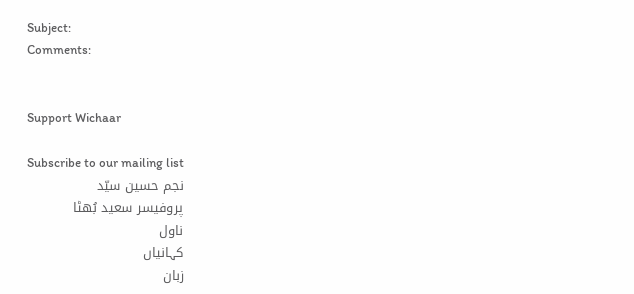Subject:
Comments:


Support Wichaar

Subscribe to our mailing list
نجم حسین سیّد
پروفیسر سعید بُھٹا
ناول
کہانیاں
زبان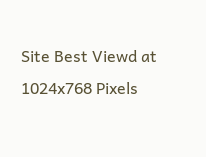Site Best Viewd at 1024x768 Pixels